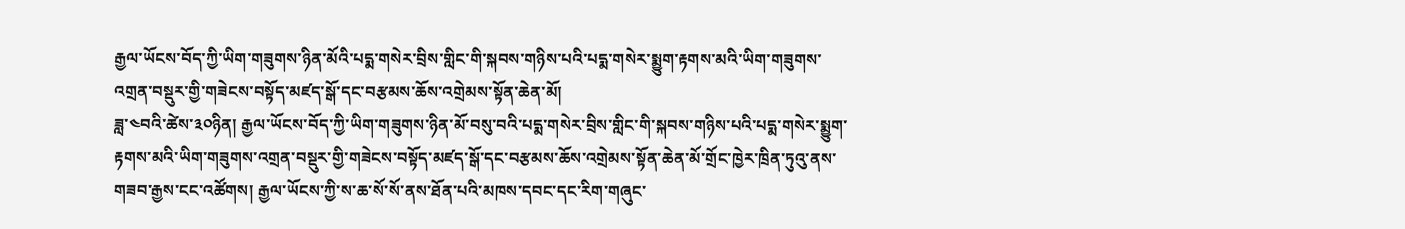རྒྱལ་ཡོངས་བོད་ཀྱི་ཡིག་གཟུགས་ཉིན་མོའི་པདྨ་གསེར་བྲིས་གླིང་གི་སྐབས་གཉིས་པའི་པདྨ་གསེར་སྨྱུག་རྟགས་མའི་ཡིག་གཟུགས་འགྲན་བསྡུར་གྱི་གཟེངས་བསྟོད་མཛད་སྒོ་དང་བརྩམས་ཆོས་འགྲེམས་སྟོན་ཆེན་མོ།
ཟླ་༤བའི་ཚེས་༣༠ཉིན། རྒྱལ་ཡོངས་བོད་ཀྱི་ཡིག་གཟུགས་ཉིན་མོ་བསུ་བའི་པདྨ་གསེར་བྲིས་གླིང་གི་སྐབས་གཉིས་པའི་པདྨ་གསེར་སྨྱུག་རྟགས་མའི་ཡིག་གཟུགས་འགྲན་བསྡུར་གྱི་གཟེངས་བསྟོད་མཛད་སྒོ་དང་བརྩམས་ཆོས་འགྲེམས་སྟོན་ཆེན་མོ་གྲོང་ཁྱེར་ཁྲིན་ཏུའུ་ནས་གཟབ་རྒྱས་ངང་འཚོགས། རྒྱལ་ཡོངས་ཀྱི་ས་ཆ་སོ་སོ་ནས་ཐོན་པའི་མཁས་དབང་དང་རིག་གཞུང་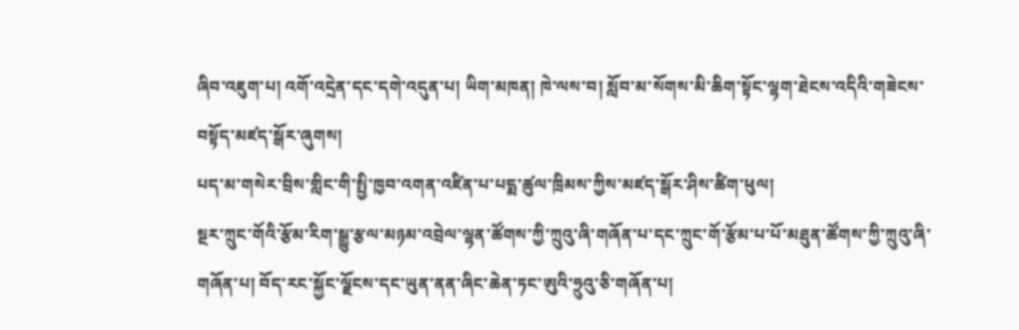ཞིབ་འཇུག་པ། འགོ་འདྲེན་དང་དགེ་འདུན་པ། ཡིག་མཁན། ཁེ་ལས་བ། སློབ་མ་སོགས་མི་ཆིག་སྟོང་ལྷག་ཐེངས་འདིའི་གཟེངས་བསྟོད་མཛད་སྒོར་ཞུགས།
པད་མ་གསེར་བྲིས་གླིང་གི་སྤྱི་ཁྱབ་འགན་འཛིན་པ་པདྨ་ཚུལ་ཁྲིམས་ཀྱིས་མཛད་སྒོར་ཤིས་ཚིག་ཕུལ།
སྔར་ཀྲུང་གོའི་རྩོམ་རིག་སྒྱུ་རྩལ་མཉམ་འབྲེལ་ལྷན་ཚོགས་ཀྱི་ཀྲུའུ་ཞི་གཞོན་པ་དང་ཀྲུང་གོ་རྩོམ་པ་པོ་མཐུན་ཚོགས་ཀྱི་ཀྲུའུ་ཞི་གཞོན་པ། བོད་རང་སྐྱོང་ལྗོངས་དང་ཡུན་ནན་ཞིང་ཆེན་ཏང་ཨུའི་ཧྲུའུ་ཅི་གཞོན་པ།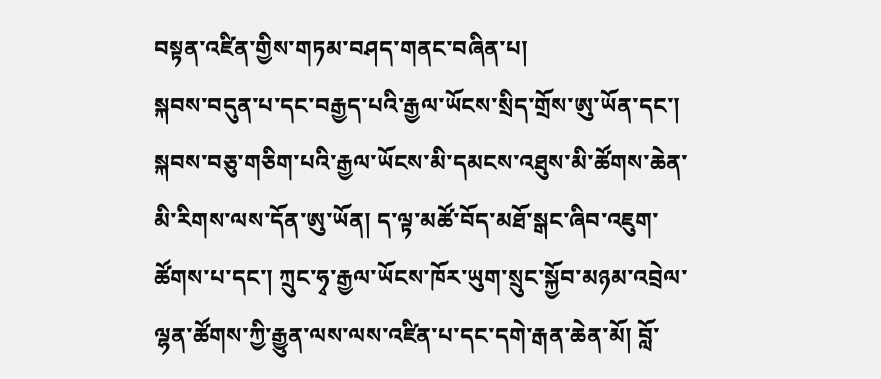བསྟན་འཛིན་གྱིས་གཏམ་བཤད་གནང་བཞིན་པ།
སྐབས་བདུན་པ་དང་བརྒྱད་པའི་རྒྱལ་ཡོངས་སྲིད་གྲོས་ཨུ་ཡོན་དང་། སྐབས་བཅུ་གཅིག་པའི་རྒྱལ་ཡོངས་མི་དམངས་འཐུས་མི་ཚོགས་ཆེན་མི་རིགས་ལས་དོན་ཨུ་ཡོན། ད་ལྟ་མཚོ་བོད་མཐོ་སྒང་ཞིབ་འཇུག་ཚོགས་པ་དང་། ཀྲུང་ཧྭ་རྒྱལ་ཡོངས་ཁོར་ཡུག་སྲུང་སྐྱོབ་མཉམ་འབྲེལ་ལྷན་ཚོགས་ཀྱི་རྒྱུན་ལས་ལས་འཛིན་པ་དང་དགེ་རྒན་ཆེན་མོ། བློ་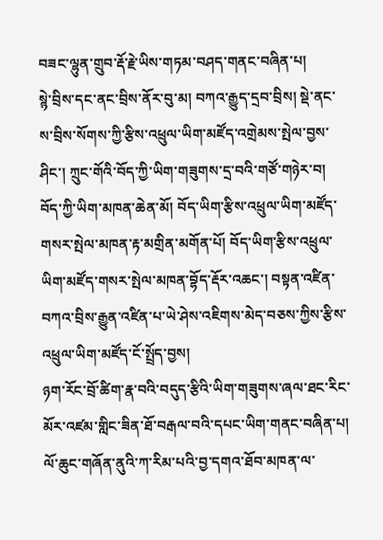བཟང་ལྷུན་གྲུབ་རྡོ་རྗེ་ཡིས་གཏམ་བཤད་གནང་བཞིན་པ།
སྙེ་བྲིས་དང་ནང་བྲིས་ནོར་བུ་མ། བཀའ་རྒྱུད་དྲབ་བྲིས། སྡེ་ནང་ས་བྲིས་སོགས་ཀྱི་རྩིས་འཕྲུལ་ཡིག་མཛོད་འགྲེམས་སྤེལ་བྱས་ཤིང་། ཀྲུང་གོའི་བོད་ཀྱི་ཡིག་གཟུགས་དྲ་བའི་གཙོ་གཉེར་བ། བོད་ཀྱི་ཡིག་མཁན་ཆེན་མོ། བོད་ཡིག་རྩིས་འཕྲུལ་ཡིག་མཛོད་གསར་སྤེལ་མཁན་རྟ་མགྲིན་མགོན་པོ། བོད་ཡིག་རྩིས་འཕྲུལ་ཡིག་མཛོད་གསར་སྤེལ་མཁན་བྷོད་རྡོར་འཆང་། བསྟན་འཛིན་བཀའ་བྲིས་རྒྱུན་འཛིན་པ་ཡེ་ཤེས་འཇིགས་མེད་བཅས་ཀྱིས་རྩིས་འཕྲུལ་ཡིག་མཛོད་ངོ་སྤྲོད་བྱས།
ཉག་རོང་བྲོ་ཚིག་རྣ་བའི་བདུད་རྩིའི་ཡིག་གཟུགས་ཞལ་ཐང་རིང་མོར་འཛམ་གླིང་ཟིན་ཐོ་བརྒལ་བའི་དཔང་ཡིག་གནང་བཞིན་པ།
ལོ་ཆུང་གཞོན་ནུའི་ཀ་རིམ་པའི་བྱ་དགའ་ཐོབ་མཁན་ལ་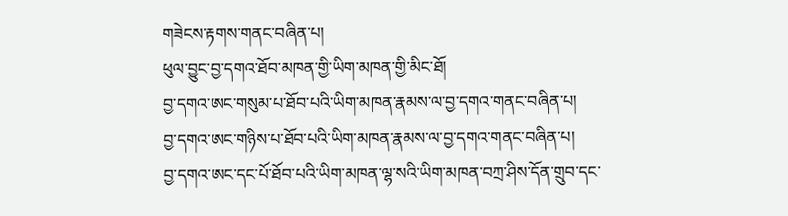གཟེངས་རྟགས་གནང་བཞིན་པ།
ཕུལ་བྱུང་བྱ་དགའ་ཐོབ་མཁན་གྱི་ཡིག་མཁན་གྱི་མིང་ཐོ།
བྱ་དགའ་ཨང་གསུམ་པ་ཐོབ་པའི་ཡིག་མཁན་རྣམས་ལ་བྱ་དགའ་གནང་བཞིན་པ།
བྱ་དགའ་ཨང་གཉིས་པ་ཐོབ་པའི་ཡིག་མཁན་རྣམས་ལ་བྱ་དགའ་གནང་བཞིན་པ།
བྱ་དགའ་ཨང་དང་པོ་ཐོབ་པའི་ཡིག་མཁན་ལྷ་སའི་ཡིག་མཁན་བཀྲ་ཤིས་དོན་གྲུབ་དང་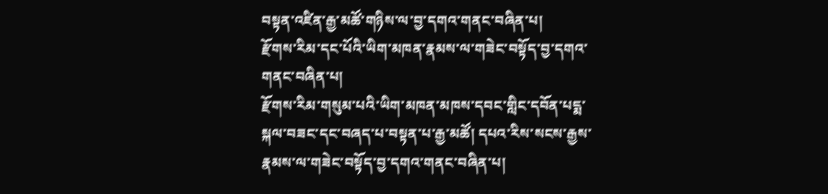བསྟན་འཛིན་རྒྱ་མཚོ་གཉིས་ལ་བྱ་དགའ་གནང་བཞིན་པ།
རྫོགས་རིམ་དང་པོའི་ཡིག་མཁན་རྣམས་ལ་གཟེང་བསྟོད་བྱ་དགའ་གནང་བཞིན་པ།
རྫོགས་རིམ་གསུམ་པའི་ཡིག་མཁན་མཁས་དབང་གླིང་དབོན་པདྨ་སྐལ་བཟང་དང་བཞད་པ་བསྟན་པ་རྒྱ་མཚོ། དཔའ་རིས་སངས་རྒྱས་རྣམས་ལ་གཟེང་བསྟོད་བྱ་དགའ་གནང་བཞིན་པ།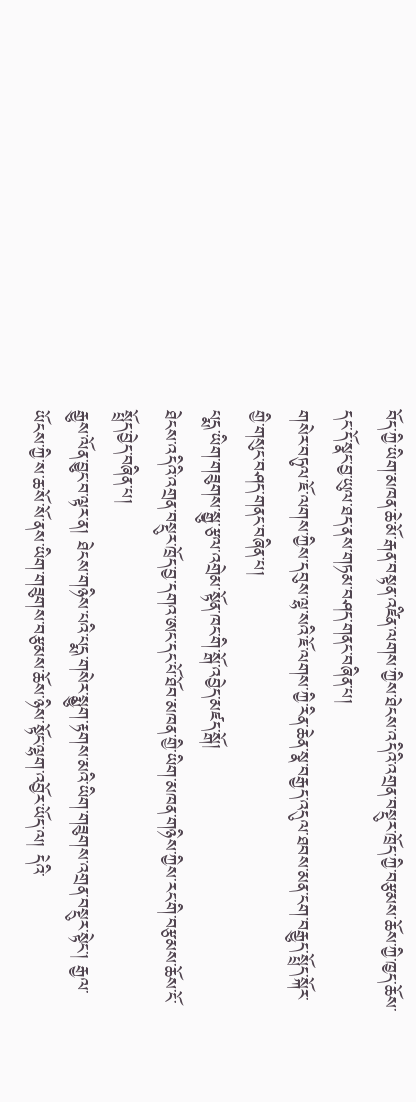བོད་ཀྱི་ཡིག་མཁན་ཆེ་མོ་རྒན་བསྟན་འཛིན་ལགས་ཀྱིས་ཐེངས་འདིའི་འགྲན་བསྡུར་ཁྲོད་ཀྱི་བརྩམས་ཆོས་ཀྱི་ཁྱད་ཆོས་དང་དོ་སྣང་བྱ་ཡུལ་ཐད་ནས་གཏམ་བཤད་གནང་བཞིན་པ།
གསེར་བཏུལ་ཇོ་ལགས་ཀྱིས་དབུས་ལྷ་སའི་ཇོ་ལགས་ཀྱི་རིན་ཆེན་སྣ་བརྒྱད་འདུལ་ཐབས་མན་ངག་བརྒྱུད་སྤྲོད་སྐོར་གྱི་གསུང་བཤད་གནང་བཞིན་པ།
པདྨ་ཡིག་གཟུགས་སྒྱུ་རྩལ་འགྲེམ་སྟོན་ཁང་གི་སྒོ་འབྱེད་མཛད་སྒོ།
ཐེངས་འདིའི་འགྲན་བསྡུར་ཁྲོད་བྱ་དགའ་ཨང་དང་པོ་ཐོབ་མཁན་གྱི་ཡིག་མཁན་གཉིས་ཀྱིས་རང་གི་བརྩམས་ཆོས་ངོ་སྤྲོད་བྱེད་བཞིན་པ།
རྒྱུས་ལོན་བྱུང་བ་ལྟར་ན། ཐེངས་གཉིས་པའི་པདྨ་གསེར་སྨྱུག་རྟགས་མའི་ཡིག་གཟུགས་འགྲན་བསྡུར་སྟེང་། རྒྱལ་ཡོངས་ཀྱི་ས་ཆ་སོ་སོ་ནས་ཡིག་གཟུགས་བརྩམས་ཆོས་ཉིས་སྟོང་ལྷག་འབྱོར་ཡོད་ལ། དེའི་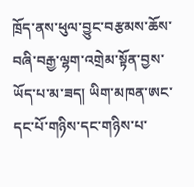ཁྲོད་ནས་ཕུལ་བྱུང་བརྩམས་ཆོས་བཞི་བརྒྱ་ལྷག་འགྲེམ་སྟོན་བྱས་ཡོད་པ་མ་ཟད། ཡིག་མཁན་ཨང་དང་པོ་གཉིས་དང་གཉིས་པ་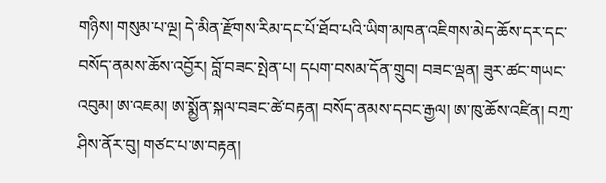གཉིས། གསུམ་པ་ལྔ། དེ་མིན་རྫོགས་རིམ་དང་པོ་ཐོབ་པའི་ཡིག་མཁན་འཇིགས་མེད་ཆོས་དར་དང་བསོད་ནམས་ཆོས་འབྱོར། བློ་བཟང་སྤེན་པ། དཔག་བསམ་དོན་གྲུབ། བཟང་ལྡན། ཟུར་ཚང་གཡང་འབུམ། ཨ་འཇམ། ཨ་སྨྱོན་སྐལ་བཟང་ཚེ་བརྟན། བསོད་ནམས་དབང་རྒྱལ། ཨ་ཁུ་ཆོས་འཛིན། བཀྲ་ཤིས་ནོར་བུ། གཙང་པ་ཨ་བརྟན།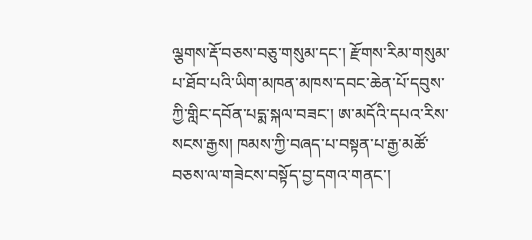ལྕགས་རྡོ་བཅས་བཅུ་གསུམ་དང་། རྫོགས་རིམ་གསུམ་པ་ཐོབ་པའི་ཡིག་མཁན་མཁས་དབང་ཆེན་པོ་དབུས་ཀྱི་གླིང་དབོན་པདྨ་སྐལ་བཟང་། ཨ་མདོའི་དཔའ་རིས་སངས་རྒྱས། ཁམས་ཀྱི་བཞད་པ་བསྟན་པ་རྒྱ་མཚོ་བཅས་ལ་གཟེངས་བསྟོད་བྱ་དགའ་གནང་།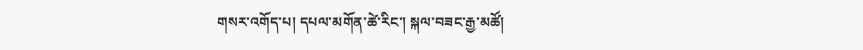གསར་འགོད་པ། དཔལ་མགོན་ཚེ་རིང་། སྐལ་བཟང་རྒྱ་མཚོ།